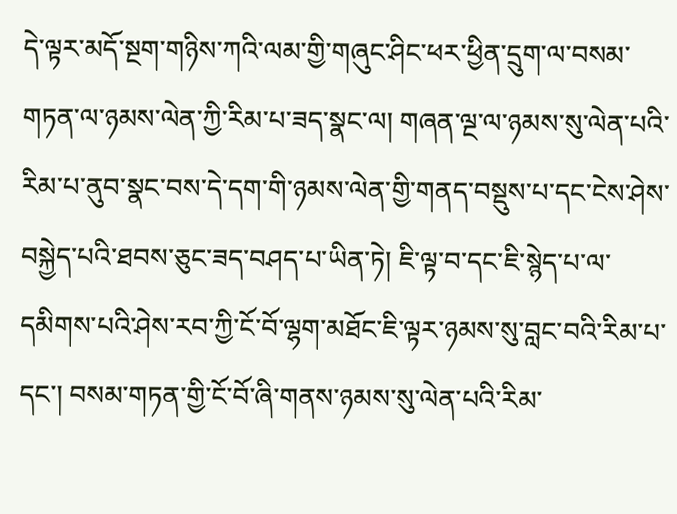དེ་ལྟར་མདོ་སྔག་གཉིས་ཀའི་ལམ་གྱི་གཞུང་ཤིང་ཕར་ཕྱིན་དྲུག་ལ་བསམ་གཏན་ལ་ཉམས་ལེན་ཀྱི་རིམ་པ་ཟད་སྣང་ལ། གཞན་ལྔ་ལ་ཉམས་སུ་ལེན་པའི་རིམ་པ་ནུབ་སྣང་བས་དེ་དག་གི་ཉམས་ལེན་གྱི་གནད་བསྡུས་པ་དང་ངེས་ཤེས་བསྐྱེད་པའི་ཐབས་ཅུང་ཟད་བཤད་པ་ཡིན་ཏེ། ཇི་ལྟ་བ་དང་ཇི་སྙེད་པ་ལ་དམིགས་པའི་ཤེས་རབ་ཀྱི་ངོ་བོ་ལྷག་མཐོང་ཇི་ལྟར་ཉམས་སུ་བླང་བའི་རིམ་པ་དང་། བསམ་གཏན་གྱི་ངོ་བོ་ཞི་གནས་ཉམས་སུ་ལེན་པའི་རིམ་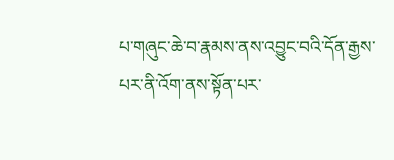པ་གཞུང་ཆེ་བ་རྣམས་ནས་འབྱུང་བའི་དོན་རྒྱས་པར་ནི་འོག་ནས་སྟོན་པར་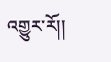འགྱུར་རོ།།